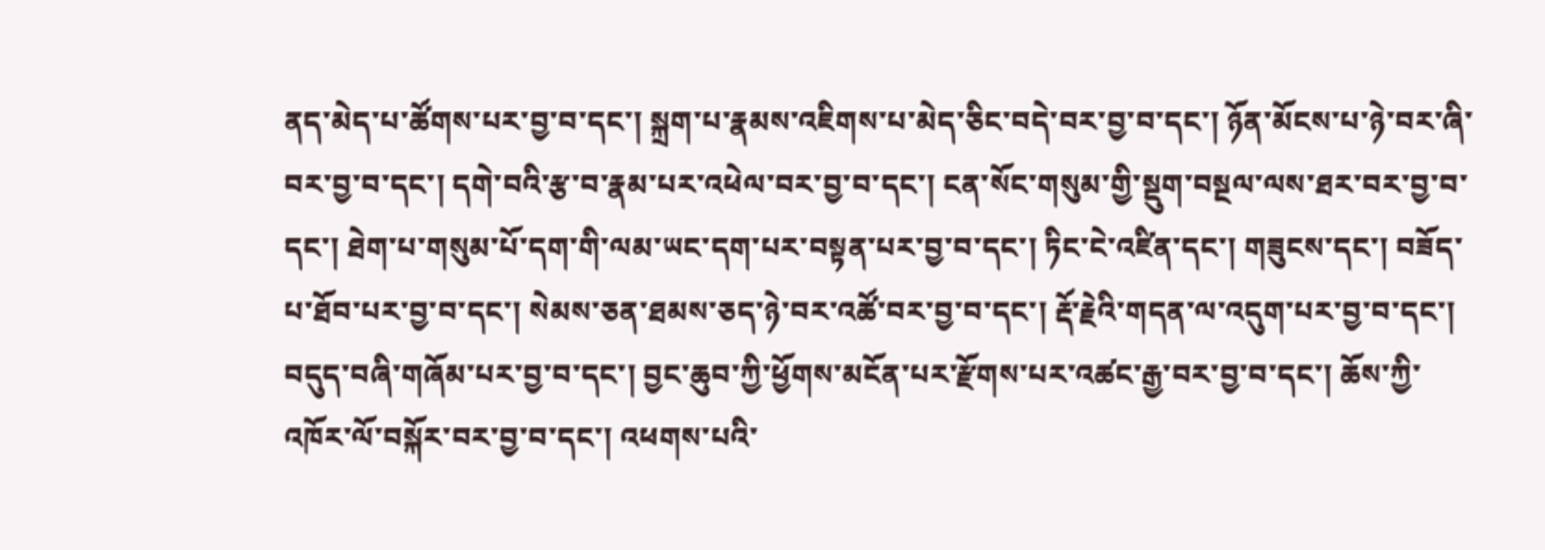ནད་མེད་པ་ཚོགས་པར་བྱ་བ་དང་། སྐྲག་པ་རྣམས་འཇིགས་པ་མེད་ཅིང་བདེ་བར་བྱ་བ་དང་། ཉོན་མོངས་པ་ཉེ་བར་ཞི་བར་བྱ་བ་དང་། དགེ་བའི་རྩ་བ་རྣམ་པར་འཕེལ་བར་བྱ་བ་དང་། ངན་སོང་གསུམ་གྱི་སྡུག་བསྔལ་ལས་ཐར་བར་བྱ་བ་དང་། ཐེག་པ་གསུམ་པོ་དག་གི་ལམ་ཡང་དག་པར་བསྟན་པར་བྱ་བ་དང་། ཏིང་ངེ་འཛིན་དང་། གཟུངས་དང་། བཟོད་པ་ཐོབ་པར་བྱ་བ་དང་། སེམས་ཅན་ཐམས་ཅད་ཉེ་བར་འཚོ་བར་བྱ་བ་དང་། རྡོ་རྗེའི་གདན་ལ་འདུག་པར་བྱ་བ་དང་། བདུད་བཞི་གཞོམ་པར་བྱ་བ་དང་། བྱང་ཆུབ་ཀྱི་ཕྱོགས་མངོན་པར་རྫོགས་པར་འཚང་རྒྱ་བར་བྱ་བ་དང་། ཆོས་ཀྱི་འཁོར་ལོ་བསྐོར་བར་བྱ་བ་དང་། འཕགས་པའི་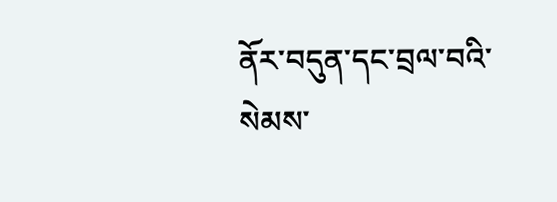ནོར་བདུན་དང་བྲལ་བའི་སེམས་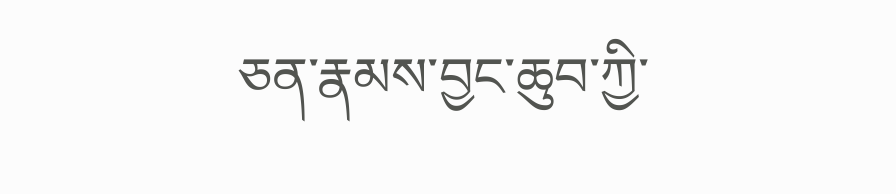ཅན་རྣམས་བྱང་ཆུབ་ཀྱི་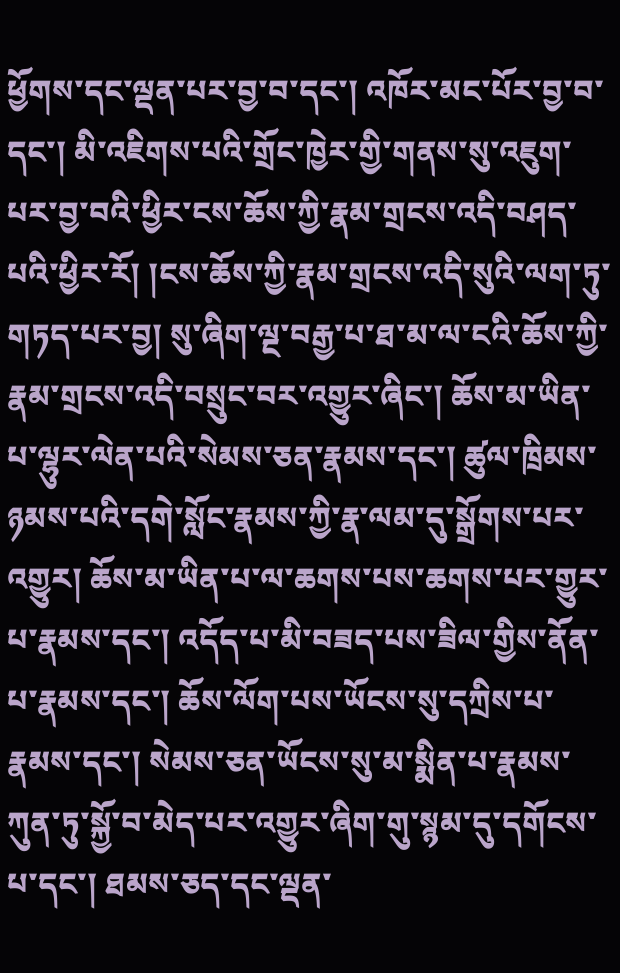ཕྱོགས་དང་ལྡན་པར་བྱ་བ་དང་། འཁོར་མང་པོར་བྱ་བ་དང་། མི་འཇིགས་པའི་གྲོང་ཁྱེར་གྱི་གནས་སུ་འཇུག་པར་བྱ་བའི་ཕྱིར་ངས་ཆོས་ཀྱི་རྣམ་གྲངས་འདི་བཤད་པའི་ཕྱིར་རོ། །ངས་ཆོས་ཀྱི་རྣམ་གྲངས་འདི་སུའི་ལག་ཏུ་གཏད་པར་བྱ། སུ་ཞིག་ལྔ་བརྒྱ་པ་ཐ་མ་ལ་ངའི་ཆོས་ཀྱི་རྣམ་གྲངས་འདི་བསྲུང་བར་འགྱུར་ཞིང་། ཆོས་མ་ཡིན་པ་ལྷུར་ལེན་པའི་སེམས་ཅན་རྣམས་དང་། ཚུལ་ཁྲིམས་ཉམས་པའི་དགེ་སློང་རྣམས་ཀྱི་རྣ་ལམ་དུ་སྒྲོགས་པར་འགྱུར། ཆོས་མ་ཡིན་པ་ལ་ཆགས་པས་ཆགས་པར་གྱུར་པ་རྣམས་དང་། འདོད་པ་མི་བཟད་པས་ཟིལ་གྱིས་ནོན་པ་རྣམས་དང་། ཆོས་ལོག་པས་ཡོངས་སུ་དཀྲིས་པ་རྣམས་དང་། སེམས་ཅན་ཡོངས་སུ་མ་སྨིན་པ་རྣམས་ཀུན་ཏུ་སྐྱོ་བ་མེད་པར་འགྱུར་ཞིག་གུ་སྙམ་དུ་དགོངས་པ་དང་། ཐམས་ཅད་དང་ལྡན་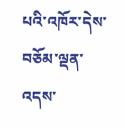པའི་འཁོར་དེས་བཅོམ་ལྡན་འདས་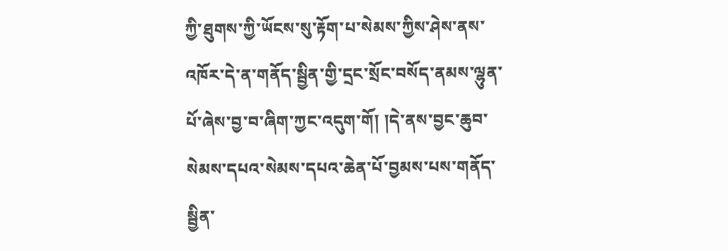ཀྱི་ཐུགས་ཀྱི་ཡོངས་སུ་རྟོག་པ་སེམས་ཀྱིས་ཤེས་ནས་འཁོར་དེ་ན་གནོད་སྦྱིན་གྱི་དྲང་སྲོང་བསོད་ནམས་ལྷུན་པོ་ཞེས་བྱ་བ་ཞིག་ཀྱང་འདུག་གོ། །དེ་ནས་བྱང་ཆུབ་སེམས་དཔའ་སེམས་དཔའ་ཆེན་པོ་བྱམས་པས་གནོད་སྦྱིན་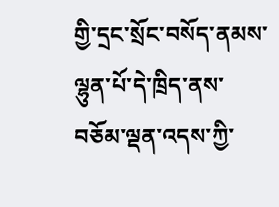གྱི་དྲང་སྲོང་བསོད་ནམས་ལྷུན་པོ་དེ་ཁྲིད་ནས་བཅོམ་ལྡན་འདས་ཀྱི་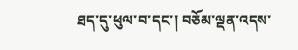ཐད་དུ་ཕུལ་བ་དང་། བཅོམ་ལྡན་འདས་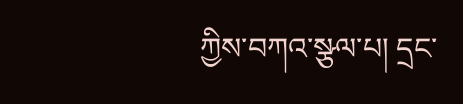ཀྱིས་བཀའ་སྩལ་པ། དྲང་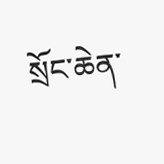སྲོང་ཆེན་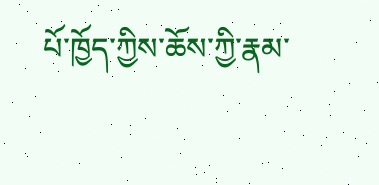པོ་ཁྱོད་ཀྱིས་ཆོས་ཀྱི་རྣམ་